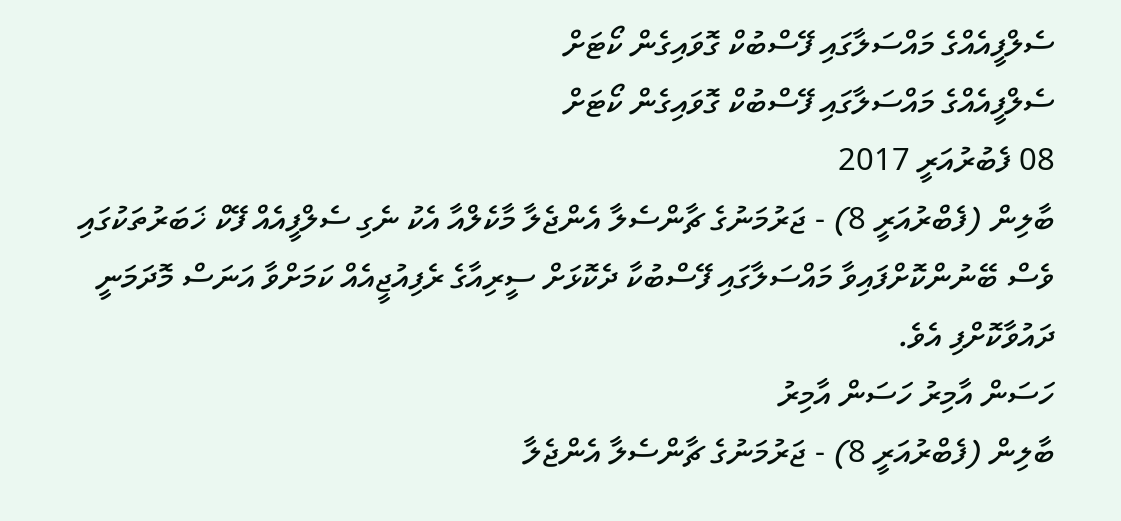ސެލްފީއެއްގެ މައްސަލާގައި ފޭސްބުކް ގޮވައިގެން ކޯޓަށް
ސެލްފީއެއްގެ މައްސަލާގައި ފޭސްބުކް ގޮވައިގެން ކޯޓަށް
08 ފެބުރުއަރީ 2017
ބާލިން (ފެބްރުއަރީ 8) - ޖަރުމަނުގެ ޗާންސެލާ އެންޖެލާ މާކެލްއާ އެކު ނެގި ސެލްފީއެއް ފޭކް ޚަބަރުތަކުގައި ވެސް ބޭނުންކޮށްފައިވާ މައްސަލާގައި ފޭސްބުކާ ދެކޮޅަށް ސީރިއާގެ ރެފިއުޖީއެއް ކަމަށްވާ އަނަސް މޮދަމަނީ ދައުވާކޮށްފި އެވެ.
ހަސަން އާމިރު ހަސަން އާމިރު
ބާލިން (ފެބްރުއަރީ 8) - ޖަރުމަނުގެ ޗާންސެލާ އެންޖެލާ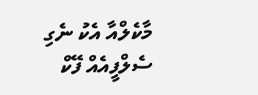މާކެލްއާ އެކު ނެގި ސެލްފީއެއް ފޭކް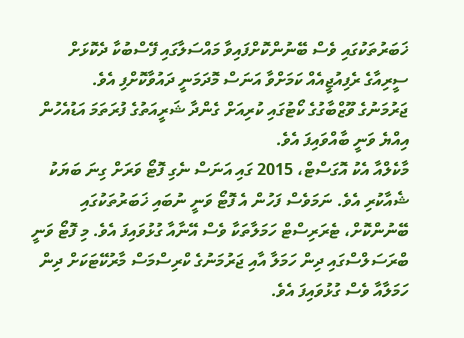ޚަބަރުތަކުގައި ވެސް ބޭނުންކޮށްފައިވާ މައްސަލާގައި ފޭސްބުކާ ދެކޮޅަށް ސީރިއާގެ ރެފިއުޖީއެއް ކަމަށްވާ އަނަސް މޮދަމަނީ ދައުވާކޮށްފި އެވެ.
ޖަރުމަނުގެ ވޫޒްބާގުގެ ކޯޓުގައި ކުރިއަށް ގެންދާ ޝަރީއަތުގެ ފުރަތަމަ އަޑުއެހުން އިއްޔެ ވަނީ ބާއްވައިފަ އެވެ.
މާކެލްއާ އެކު އޮގަސްޓް، 2015 ގައި އަނަސް ނެގި ފޮޓޯ ވަރަށް ގިނަ ބަޔަކު ޝެއާކުރި އެވެ. ނަމަވެސް ފަހުން އެ ފޮޓޯ ވަނީ ނުބައި ޚަބަރުތަކުގައި ބޭނުންކޮށް، ޓެރަރިސްޓް ހަމަލާތަކާ ވެސް އޭނާއާ ގުޅުވައިފަ އެވެ. މި ފޮޓޯ ވަނީ ބްރަސަލްސްގައި ދިން ހަމަލާ އާއި ޖަރުމަނުގެ ކްރިސްމަސް މާރުކޭޓަކަށް ދިން ހަމަލާއާ ވެސް ގުޅުވައިފަ އެވެ.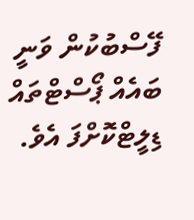ފޭސްބުކުން ވަނީ ބައެއް ޕޯސްޓްތައް ޑިލީޓްކޮށްފަ އެވެ.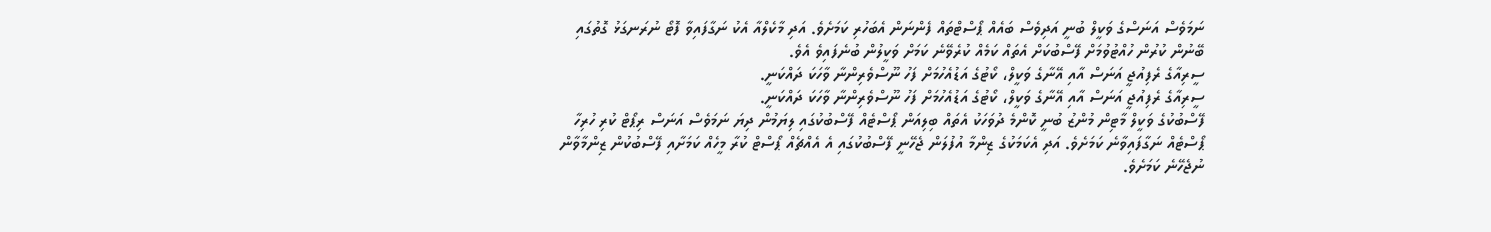ނަމަވެސް އަނަސްގެ ވަކީލް ބުނީ އަދިވެސް ބައެއް ޕޯސްޓްތައް ފެންނަން އެބަހުރި ކަމަށެވެ. އަދި މާކެލްއާ އެކު ނަގާފައިވާ ފޮޓޯ ނުރަނގަޅު ގޮތުގައި ބޭނުން ކުރުން ހުއްޓުވުމަށް ފޭސްބުކަށް އެތައް ކަމެއް ކުރެވޭނެ ކަމަށް ވަކީލުން ބުނެފައިވެ އެވެ.
ސީރިއާގެ ރެފިއުޖީ އަނަސް އާއި އޭނާގެ ވަކީލް، ކޯޓުގެ އަޑުއެހުމަށް ފަހު ނޫސްވެރިންނާ ވާހަކަ ދައްކަނީ.
ސީރިއާގެ ރެފިއުޖީ އަނަސް އާއި އޭނާގެ ވަކީލް، ކޯޓުގެ އަޑުއެހުމަށް ފަހު ނޫސްވެރިންނާ ވާހަކަ ދައްކަނީ.
ފޭސްބުކުގެ ވަކީލް މާޓިން މުންޒު ބުނީ ކޮންމެ ދުވަހަކު އެތައް ބިލިއަން ޕޯސްޓެއް ފޭސްބުކުގައި ލިޔަމުން ދިޔަ ނަމަވެސް އަނަސް ރިޕޯޓް ކުރި ހުރިހާ ޕޯސްޓެއް ނަގާފައިވާނެ ކަމަށެވެ. އަދި އެކަމަކުގެ ޒިންމާ އުފުލަން ޖެހޭނީ ފޭސްބުކުގައި އެ އެއްޗެއް ޕޯސްޓް ކުރާ މީހެއް ކަމަށާއި ފޭސްބުކުން ޒިންމާވާން ނުޖެހޭނެ ކަމަށެވެ.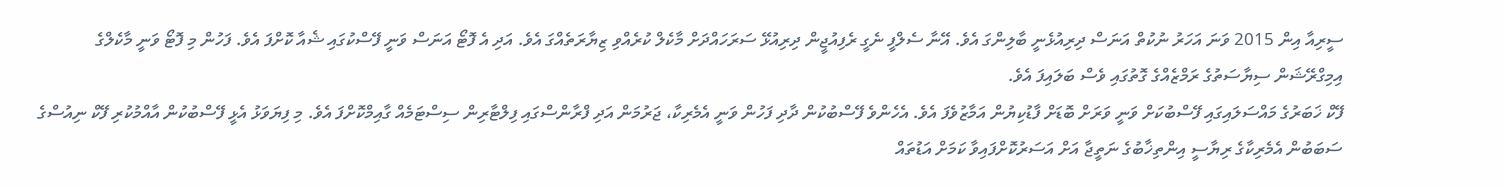ސީރިއާ އިން 2015 ވަނަ އަހަރު ނުކުތް އަނަސް ދިރިއުޅެނީ ބާލިންގަ އެވެ. އޭނާ ސެލްފީ ނެގީ ރެފިއުޖީން ދިރިއުޅޭ ސަރަހައްދަށް މާކެލް ކުރެއްވި ޒިޔާރަތެއްގަ އެވެ. އަދި އެ ފޮޓޯ އަނަސް ވަނީ ފޭސްކުގައި ޝެއާ ކޮށްފަ އެވެ. ފަހުން މި ފޮޓޯ ވަނީ މާކެލްގެ އިމިގްރޭޝަން ސިޔާސަތުގެ ރަމްޒެއްގެ ގޮތުގައި ވެސް ބަލައިފަ އެވެ.
ފޭކް ޚަބަރުގެ މައްސަލައިގައި ފޭސްބުކަށް ވަނީ ވަރަށް ބޮޑަށް ފާޑުކިޔުން އަމާޒުވެފަ އެވެ. އެހެންވެ ފޭސްބުކުން ދާދި ފަހުން ވަނީ އެމެރިކާ، ޖަރުމަން އަދި ފްރާންސްގައި ފިލްޓާރިން ސިސްޓަމެއް ގާއިމްކޮށްފަ އެވެ. މި ފިޔަވަޅު އެޅީ ފޭސްބުކުން އާއްމުކުރި ފޭކް ނިއުސްގެ ސަބަބުން އެމެރިކާގެ ރިޔާސީ އިންތިޚާބުގެ ނަތީޖާ އަށް އަސަރުކޮށްފައިވާ ކަމަށް އަޑުތައް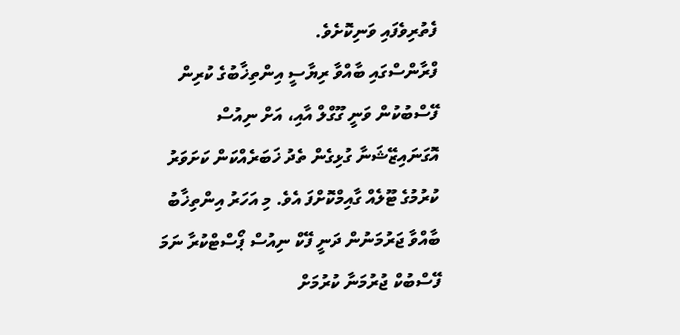ފެތުރިވެފައި ވަނިކޮށެވެ.
ފްރާންސްގައި ބާއްވާ ރިޔާސީ އިންތިޚާބުގެ ކުރިން ފޭސްބުކުން ވަނީ ގޫގްލް އާއި، އަށް ނިއުސް އޮގަނައިޒޭޝަނާ ގުޅިގެން ތެދު ޚަބަރެއްކަން ކަށަވަރު ކުރުމުގެ ޓޫލެއް ގާއިމްކޮށްފަ އެވެ. މި އަހަރު އިންތިޚާބު ބާއްވާ ޖަރުމަނުން ދަނީ ފޭކް ނިއުސް ޕޯސްޓްކުރާ ނަމަ ފޭސްބުކް ޖުރުމަނާ ކުރުމަށް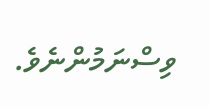ވިސްނަމުންނެވެ.